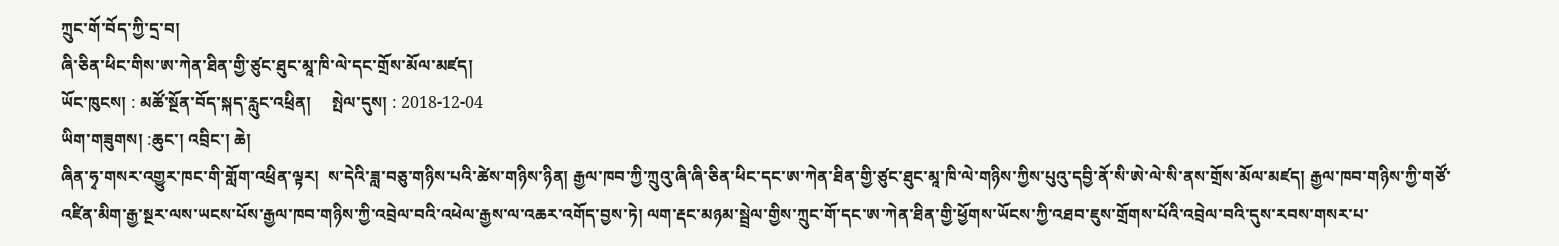ཀྲུང་གོ་བོད་ཀྱི་དྲ་བ།
ཞི་ཅིན་ཕིང་གིས་ཨ་ཀེན་ཐིན་གྱི་ཙུང་ཐུང་མཱ་ཁི་ལེ་དང་གྲོས་མོལ་མཛད།
ཡོང་ཁུངས། : མཚོ་སྔོན་བོད་སྐད་རླུང་འཕྲིན།     སྤེལ་དུས། : 2018-12-04
ཡིག་གཟུགས། :ཆུང་། འབྲིང་། ཆེ།
ཞིན་ཧྭ་གསར་འགྱུར་ཁང་གི་གློག་འཕྲིན་ལྟར།  ས་དེའི་ཟླ་བཅུ་གཉིས་པའི་ཚེས་གཉིས་ཉིན། རྒྱལ་ཁབ་ཀྱི་ཀྲུའུ་ཞི་ཞི་ཅིན་ཕིང་དང་ཨ་ཀེན་ཐིན་གྱི་ཙུང་ཐུང་མཱ་ཁི་ལེ་གཉིས་ཀྱིས་པུའུ་དབྱི་ནོ་སི་ཨེ་ལེ་སི་ནས་གྲོས་མོལ་མཛད། རྒྱལ་ཁབ་གཉིས་ཀྱི་གཙོ་འཛིན་མིག་རྒྱ་སྔར་ལས་ཡངས་པོས་རྒྱལ་ཁབ་གཉིས་ཀྱི་འབྲེལ་བའི་འཕེལ་རྒྱས་ལ་འཆར་འགོད་བྱས་ཏེ། ལག་རྡང་མཉམ་སྦྲེལ་གྱིས་ཀྲུང་གོ་དང་ཨ་ཀེན་ཐིན་གྱི་ཕྱོགས་ཡོངས་ཀྱི་འཐབ་ཇུས་གྲོགས་པོའི་འབྲེལ་བའི་དུས་རབས་གསར་པ་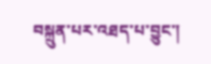བསྐྲུན་པར་འཐད་པ་བྱུང་།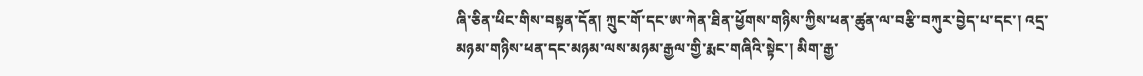ཞི་ཅིན་ཕིང་གིས་བསྟན་དོན། ཀྲུང་གོ་དང་ཨ་ཀེན་ཐིན་ཕྱོགས་གཉིས་ཀྱིས་ཕན་ཚུན་ལ་བརྩི་བཀུར་བྱེད་པ་དང་། འདྲ་མཉམ་གཉིས་ཕན་དང་མཉམ་ལས་མཉམ་རྒྱལ་གྱི་རྨང་གཞིའི་སྟེང་། མིག་རྒྱ་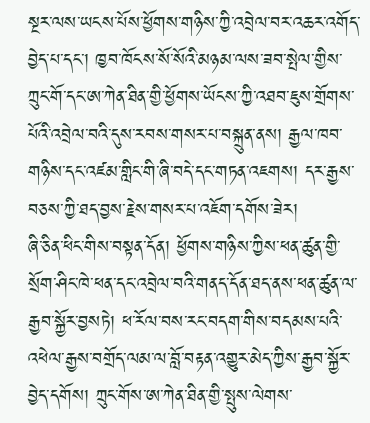སྔར་ལས་ཡངས་པོས་ཕྱོགས་གཉིས་ཀྱི་འབྲེལ་བར་འཆར་འགོད་བྱེད་པ་དང་། ཁྱབ་ཁོངས་སོ་སོའི་མཉམ་ལས་ཟབ་སྤེལ་གྱིས་ཀྲུང་གོ་དང་ཨ་ཀེན་ཐིན་གྱི་ཕྱོགས་ཡོངས་ཀྱི་འཐབ་ཇུས་གྲོགས་པོའི་འབྲེལ་བའི་དུས་རབས་གསར་པ་བསྐྲུན་ནས། རྒྱལ་ཁབ་གཉིས་དང་འཛམ་གླིང་གི་ཞི་བདེ་དང་གཏན་འཇགས། དར་རྒྱས་བཅས་ཀྱི་ཐད་བྱས་རྗེས་གསར་པ་འཇོག་དགོས་ཟེར།
ཞི་ཅིན་ཕིང་གིས་བསྟན་དོན། ཕྱོགས་གཉིས་ཀྱིས་ཕན་ཚུན་གྱི་སྲོག་ཤིང་ཁེ་ཕན་དང་འབྲེལ་བའི་གནད་དོན་ཐད་ནས་ཕན་ཚུན་ལ་རྒྱབ་སྐྱོར་བྱསཏེ། ཕ་རོལ་བས་རང་བདག་གིས་བདམས་པའི་འཕེལ་རྒྱས་བགྲོད་ལམ་ལ་བློ་བརྟན་འགྱུར་མེད་ཀྱིས་རྒྱབ་སྐྱོར་བྱེད་དགོས། ཀྲུང་གོས་ཨ་ཀེན་ཐིན་གྱི་སྤུས་ལེགས་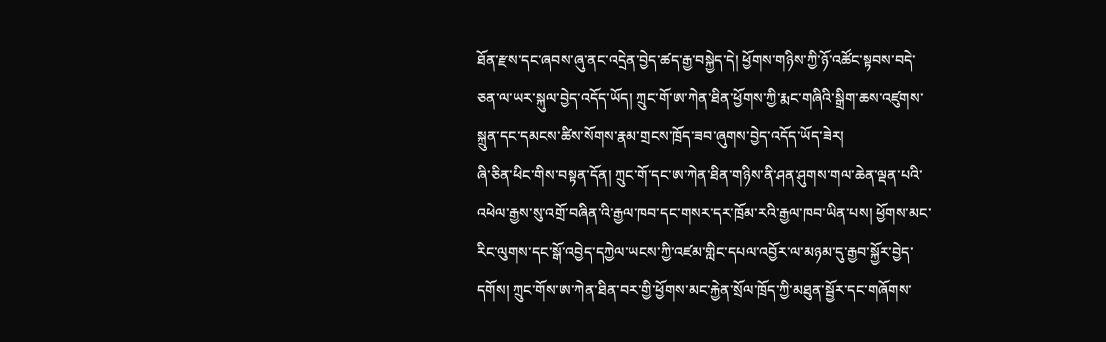ཐོན་རྫས་དང་ཞབས་ཞུ་ནང་འདྲེན་བྱེད་ཚད་རྒྱ་བསྐྱེད་དེ། ཕྱོགས་གཉིས་ཀྱི་ཉོ་འཚོང་སྟབས་བདེ་ཅན་ལ་ཡར་སྐུལ་བྱེད་འདོད་ཡོད། ཀྲུང་གོ་ཨ་ཀེན་ཐིན་ཕྱོགས་ཀྱི་རྨང་གཞིའི་སྒྲིག་ཆས་འཛུགས་སྐྲུན་དང་དམངས་ཚིས་སོགས་རྣམ་གྲངས་ཁྲོད་ཟབ་ཞུགས་བྱེད་འདོད་ཡོད་ཟེར།
ཞི་ཅིན་ཕིང་གིས་བསྟན་དོན། ཀྲུང་གོ་དང་ཨ་ཀེན་ཐིན་གཉིས་ནི་ཤན་ཤུགས་གལ་ཆེན་ལྡན་པའི་འཕེལ་རྒྱས་སུ་འགྲོ་བཞིན་འི་རྒྱལ་ཁབ་དང་གསར་དར་ཁྲོམ་རའི་རྒྱལ་ཁབ་ཡིན་པས། ཕྱོགས་མང་རིང་ལུགས་དང་སྒོ་འབྱེད་དཀྱེལ་ཡངས་ཀྱི་འཛམ་གླིང་དཔལ་འབྱོར་ལ་མཉམ་དུ་རྒྱབ་སྐྱོར་བྱེད་དགོས། ཀྲུང་གོས་ཨ་ཀེན་ཐིན་བར་གྱི་ཕྱོགས་མང་རྐྱེན་སྲོལ་ཁྲོད་ཀྱི་མཐུན་སྦྱོར་དང་གཞོགས་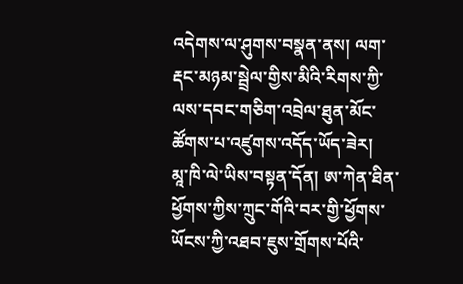འདེགས་ལ་ཤུགས་བསྣན་ནས། ལག་རྡང་མཉམ་སྦྲེལ་གྱིས་མིའི་རིགས་ཀྱི་ལས་དབང་གཅིག་འབྲེལ་ཐུན་མོང་ཚོགས་པ་འཛུགས་འདོད་ཡོད་ཟེར།
མཱ་ཁི་ལེ་ཡིས་བསྟན་དོན། ཨ་ཀེན་ཐིན་ཕྱོགས་ཀྱིས་ཀྲུང་གོའི་བར་གྱི་ཕྱོགས་ཡོངས་ཀྱི་འཐབ་ཇུས་གྲོགས་པོའི་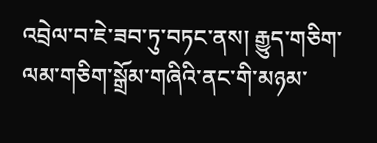འབྲེལ་བ་ཇེ་ཟབ་ཏུ་བཏང་ནས། རྒྱུད་གཅིག་ལམ་གཅིག་སྒྲོམ་གཞིའི་ནང་གི་མཉམ་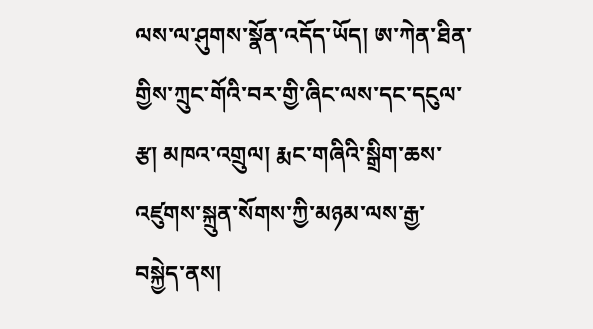ལས་ལ་ཤུགས་སྣོན་འདོད་ཡོད། ཨ་ཀེན་ཐིན་གྱིས་ཀྲུང་གོའི་བར་གྱི་ཞིང་ལས་དང་དངུལ་རྩ། མཁའ་འགྲུལ། རྨང་གཞིའི་སྒྲིག་ཆས་འཛུགས་སྐྲུན་སོགས་ཀྱི་མཉམ་ལས་རྒྱ་བསྐྱེད་ནས།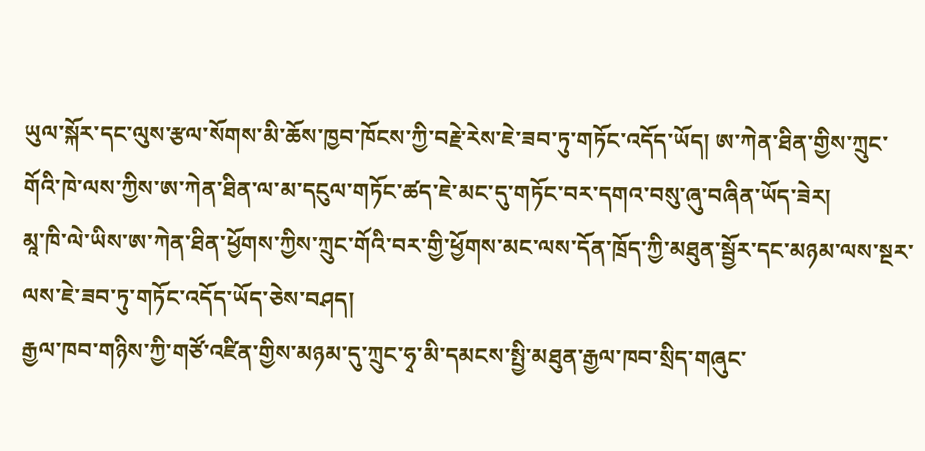ཡུལ་སྐོར་དང་ལུས་རྩལ་སོགས་མི་ཆོས་ཁྱབ་ཁོངས་ཀྱི་བརྗེ་རེས་ཇེ་ཟབ་ཏུ་གཏོང་འདོད་ཡོད། ཨ་ཀེན་ཐིན་གྱིས་ཀྲུང་གོའི་ཁེ་ལས་ཀྱིས་ཨ་ཀེན་ཐིན་ལ་མ་དངུལ་གཏོང་ཚད་ཇེ་མང་དུ་གཏོང་བར་དགའ་བསུ་ཞུ་བཞིན་ཡོད་ཟེར།
མཱ་ཁི་ལེ་ཡིས་ཨ་ཀེན་ཐིན་ཕྱོགས་ཀྱིས་ཀྲུང་གོའི་བར་གྱི་ཕྱོགས་མང་ལས་དོན་ཁྲོད་ཀྱི་མཐུན་སྦྱོར་དང་མཉམ་ལས་སྔར་ལས་ཇེ་ཟབ་ཏུ་གཏོང་འདོད་ཡོད་ཅེས་བཤད།
རྒྱལ་ཁབ་གཉིས་ཀྱི་གཙོ་འཛིན་གྱིས་མཉམ་དུ་ཀྲུང་ཧྭ་མི་དམངས་སྤྱི་མཐུན་རྒྱལ་ཁབ་སྲིད་གཞུང་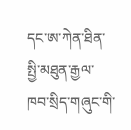དང་ཨ་ཀེན་ཐིན་སྤྱི་མཐུན་རྒྱལ་ཁབ་སྲིད་གཞུང་གི་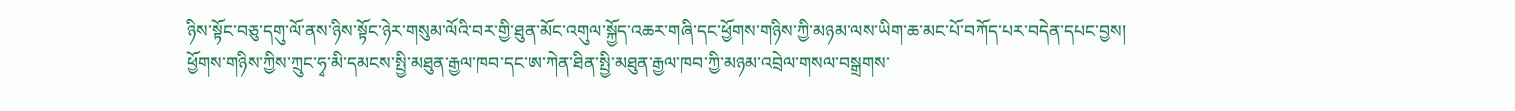ཉིས་སྟོང་བཅུ་དགུ་ལོ་ནས་ཉིས་སྟོང་ཉེར་གསུམ་ལོའི་བར་གྱི་ཐུན་མོང་འགུལ་སྐྱོད་འཆར་གཞི་དང་ཕྱོགས་གཉིས་ཀྱི་མཉམ་ལས་ཡིག་ཆ་མང་པོ་བཀོད་པར་བདེན་དཔང་བྱས།
ཕྱོགས་གཉིས་ཀྱིས་ཀྲུང་ཧྭ་མི་དམངས་སྤྱི་མཐུན་རྒྱལ་ཁབ་དང་ཨ་ཀེན་ཐིན་སྤྱི་མཐུན་རྒྱལ་ཁབ་ཀྱི་མཉམ་འབྲེལ་གསལ་བསྒྲགས་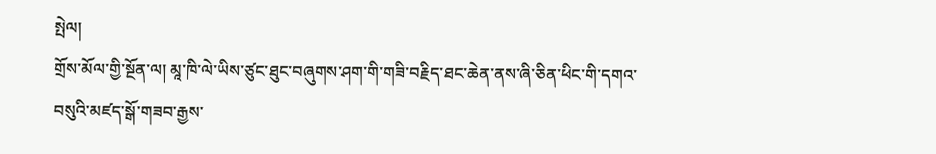སྤེལ།
གྲོས་མོལ་གྱི་སྔོན་ལ། མཱ་ཁི་ལེ་ཡིས་ཙུང་ཐུང་བཞུགས་ཤག་གི་གཟི་བརྗིད་ཐང་ཆེན་ནས་ཞི་ཅིན་ཕིང་གི་དགའ་བསུའི་མཛད་སྒོ་གཟབ་རྒྱས་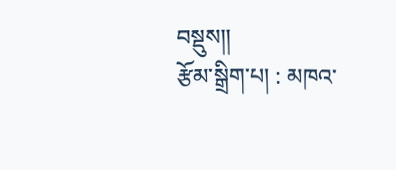བསྡུས།།
རྩོམ་སྒྲིག་པ། : མཁའ་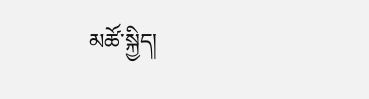མཚོ་སྐྱིད།